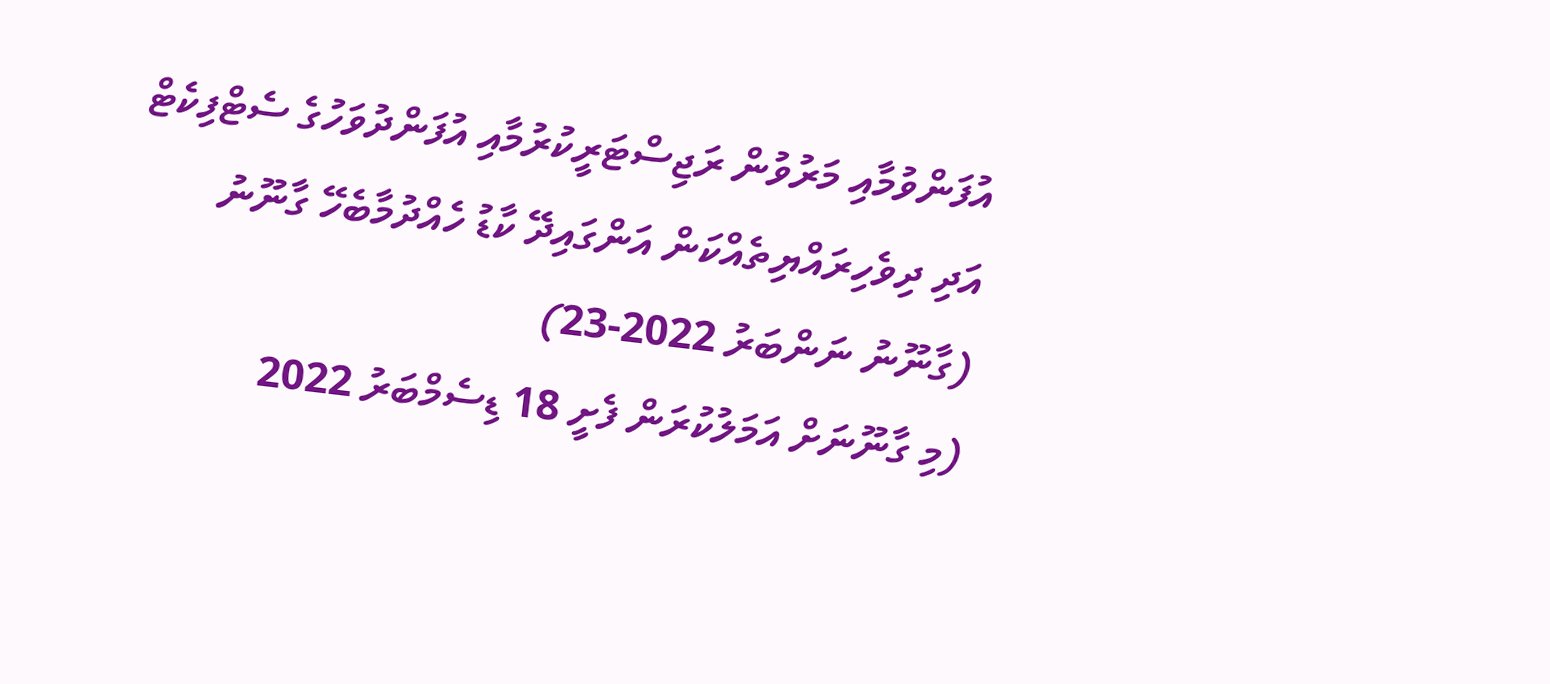އުފަންވުމާއި މަރުވުން ރަޖިސްޓަރީކުރުމާއި އުފަންދުވަހުގެ ސެޓްފިކެޓް އަދި ދިވެހިރައްޔިތެއްކަން އަންގައިދޭ ކާޑު ހެއްދުމާބެހޭ ގާނޫނު
(ގާނޫނު ނަންބަރު 2022-23)
(މި ގާނޫނަށް އަމަލުކުރަން ފެށީ 18 ޑިސެމްބަރު 2022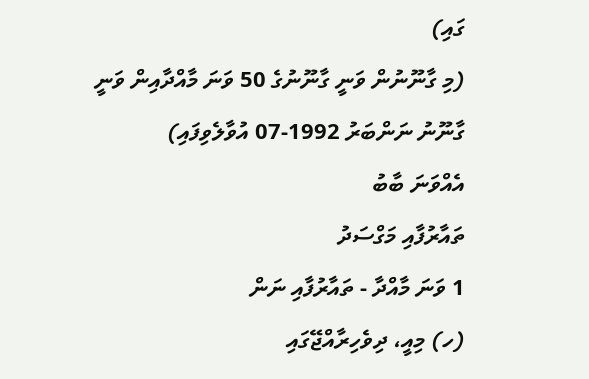ގައި)
(މި ގާނޫނުން ވަނީ ގާނޫނުގެ 50 ވަނަ މާއްދާއިން ވަނީ  ގާނޫނު ނަންބަރު 1992-07 އުވާލެވިފައި)
އެއްވަނަ ބާބު
ތައާރުފާއި މަގްސަދު
1 ވަނަ މާއްދާ - ތައާރުފާއި ނަން
(ހ) މިއީ، ދިވެހިރާއްޖޭގައި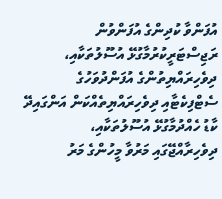އުފަންވާ ކުދިންގެ އުފަންވުން ރަޖިސްޓަރީކުރުމާގުޅޭ އުސޫލުތަކާއި، ދިވެހިރައްޔިތުންގެ އުފަންދުވަހުގެ ސެޓްފިކެޓާއި ދިވެހިރައްޔިތެއްކަން އަންގައިދޭ ކާޑު ހެއްދުމާގުޅޭ އުސޫލުތަކާއި، ދިވެހިރާއްޖޭގައި މަރުވާ މީހުންގެ މަރު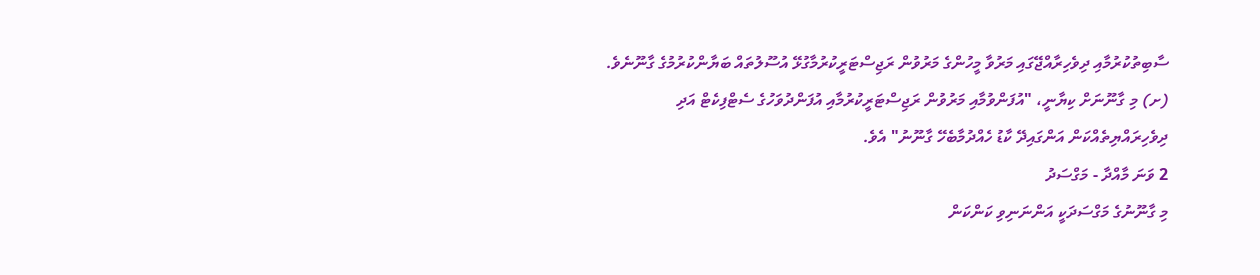ސާބިތުކުރުމާއި ދިވެހިރާއްޖޭގައި މަރުވާ މީހުންގެ މަރުވުން ރަޖިސްޓަރީކުރުމާގުޅޭ އުސޫލުތައް ބަޔާންކުރުމުގެ ގާނޫނެވެ.
(ށ) މި ގާނޫނަށް ކިޔާނީ، "އުފަންވުމާއި މަރުވުން ރަޖިސްޓަރީކުރުމާއި އުފަންދުވަހުގެ ސެޓްފިކެޓް އަދި ދިވެހިރައްޔިތެއްކަން އަންގައިދޭ ކާޑު ހެއްދުމާބެހޭ ގާނޫނު" އެވެ.
2 ވަނަ މާއްދާ - މަގްސަދު
މި ގާނޫނުގެ މަގްސަދަކީ އަންނަނިވި ކަންކަން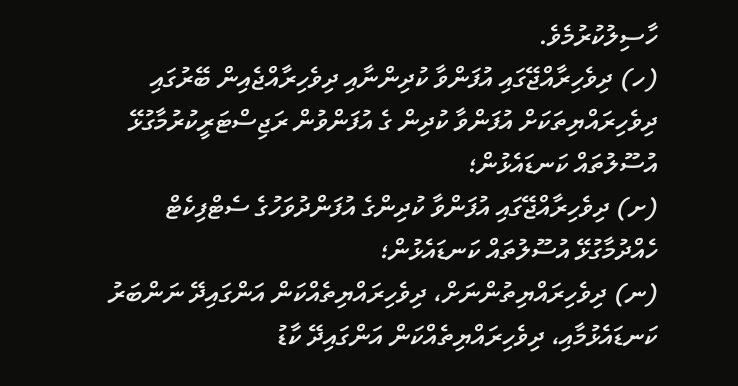ހާސިލުކުރުމެވެ.
(ހ) ދިވެހިރާއްޖޭގައި އުފަންވާ ކުދިންނާއި ދިވެހިރާއްޖެއިން ބޭރުގައި ދިވެހިރައްޔިތަކަށް އުފަންވާ ކުދިން ގެ އުފަންވުން ރަޖިސްޓަރީކުރުމާގުޅޭ އުސޫލުތައް ކަނޑައެޅުން؛
(ށ) ދިވެހިރާއްޖޭގައި އުފަންވާ ކުދިންގެ އުފަންދުވަހުގެ ސެޓްފިކެޓް ހެއްދުމާގުޅޭ އުސޫލުތައް ކަނޑައެޅުން؛
(ނ) ދިވެހިރައްޔިތުންނަށް، ދިވެހިރައްޔިތެއްކަން އަންގައިދޭ ނަންބަރު ކަނޑައެޅުމާއި، ދިވެހިރައްޔިތެއްކަން އަންގައިދޭ ކާޑު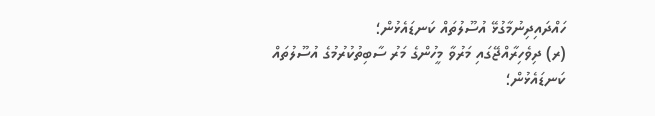ހައްދައިދިނުމާގުޅޭ އުސޫލުތައް ކަނޑައެޅުން؛
(ރ) ދިވެހިރާއްޖޭގައި މަރުވާ މީހުންގެ މަރު ސާބިތުކުރުމުގެ އުސޫލުތައް ކަނޑައެޅުން؛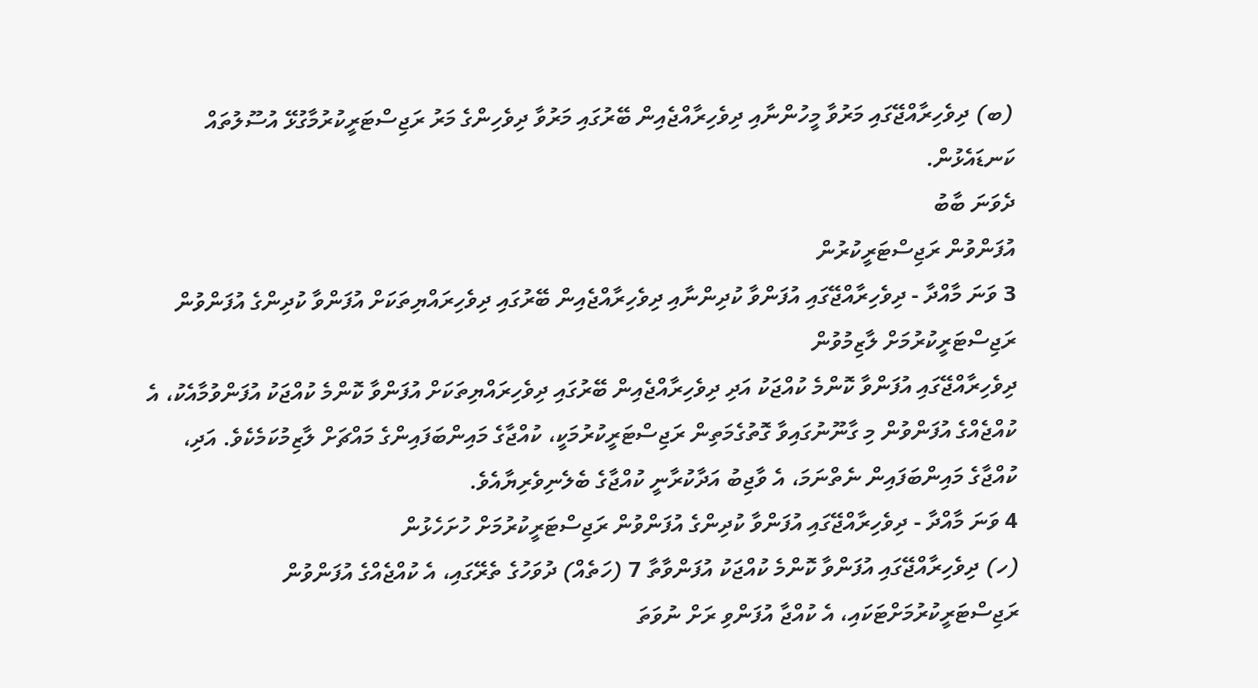(ބ) ދިވެހިރާއްޖޭގައި މަރުވާ މީހުންނާއި ދިވެހިރާއްޖެއިން ބޭރުގައި މަރުވާ ދިވެހިންގެ މަރު ރަޖިސްޓަރީކުރުމާގުޅޭ އުސޫލުތައް ކަނޑައެޅުން.
ދެވަނަ ބާބު
އުފަންވުން ރަޖިސްޓަރީކުރުން
3 ވަނަ މާއްދާ - ދިވެހިރާއްޖޭގައި އުފަންވާ ކުދިންނާއި ދިވެހިރާއްޖެއިން ބޭރުގައި ދިވެހިރައްޔިތަކަށް އުފަންވާ ކުދިންގެ އުފަންވުން ރަޖިސްޓަރީކުރުމަށް ލާޒިމުވުން
ދިވެހިރާއްޖޭގައި އުފަންވާ ކޮންމެ ކުއްޖަކު އަދި ދިވެހިރާއްޖެއިން ބޭރުގައި ދިވެހިރައްޔިތަކަށް އުފަންވާ ކޮންމެ ކުއްޖަކު އުފަންވުމާއެކު، އެ ކުއްޖެއްގެ އުފަންވުން މި ގާނޫނުގައިވާ ގޮތުގެމަތިން ރަޖިސްޓަރީކުރުމަކީ، ކުއްޖާގެ މައިންބަފައިންގެ މައްޗަށް ލާޒިމުކަމެކެވެ. އަދި، ކުއްޖާގެ މައިންބަފައިން ނެތްނަމަ، އެ ވާޖިބު އަދާކުރާނީ ކުއްޖާގެ ބެލެނިވެރިޔާއެވެ.
4 ވަނަ މާއްދާ - ދިވެހިރާއްޖޭގައި އުފަންވާ ކުދިންގެ އުފަންވުން ރަޖިސްޓަރީކުރުމަށް ހުށަހެޅުން
(ހ) ދިވެހިރާއްޖޭގައި އުފަންވާ ކޮންމެ ކުއްޖަކު އުފަންވާތާ 7 (ހަތެއް) ދުވަހުގެ ތެރޭގައި، އެ ކުއްޖެއްގެ އުފަންވުން ރަޖިސްޓަރީކުރުމަށްޓަކައި، އެ ކުއްޖާ އުފަންވި ރަށް ނުވަތަ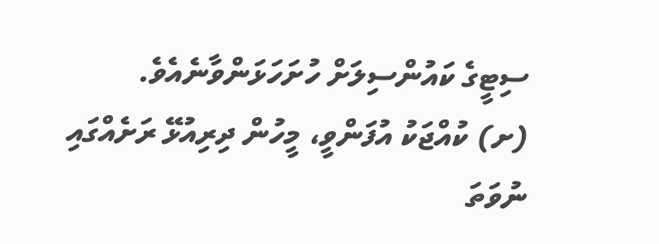ސިޓީގެ ކައުންސިލަށް ހުށަހަޅަންވާނެއެވެ.
(ށ) ކުއްޖަކު އުފަންވީ، މީހުން ދިރިއުޅޭ ރަށެއްގައި ނުވަތަ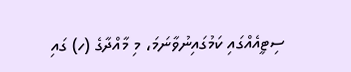ސިޓީއެއްގައި ކަމުގައިނުވާނަމަ، މި މާއްދާގެ (ހ) ގައި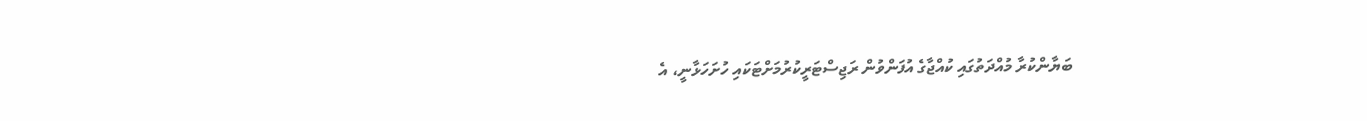ބަޔާންކުރާ މުއްދަތުގައި ކުއްޖާގެ އުފަންވުން ރަޖިސްޓަރީކުރުމަށްޓަކައި ހުށަހަޅާނީ، އެ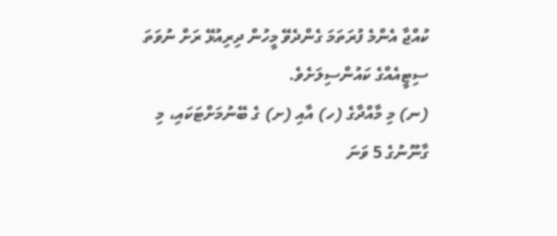ކުއްޖާ އެންމެ ފުރަތަމަ ގެންދެވޭ މީހުން ދިރިއުޅޭ ރަށް ނުވަތަ ސިޓީއެއްގެ ކައުންސިލަށެވެ.
(ނ) މި މާއްދާގެ (ހ) އާއި (ށ) ގެ ބޭނުމަށްޓަކައި، މި ގާނޫނުގެ 5 ވަނަ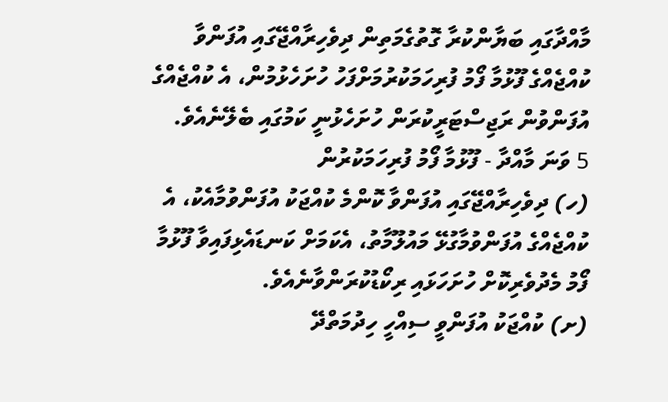މާއްދާގައި ބަޔާންކުރާ ގޮތުގެމަތިން ދިވެހިރާއްޖޭގައި އުފަންވާ ކުއްޖެއްގެ ފޫޅުމާ ފޯމު ފުރިހަމަކުރުމަށްފަހު ހުށަހެޅުމުން، އެ ކުއްޖެއްގެ އުފަންވުން ރަޖިސްޓަރީކުރަން ހުށަހެޅުނީ ކަމުގައި ބެލޭނެއެވެ.
5 ވަނަ މާއްދާ - ފޫޅުމާ ފޯމު ފުރިހަމަކުރުން
(ހ) ދިވެހިރާއްޖޭގައި އުފަންވާ ކޮންމެ ކުއްޖަކު އުފަންވުމާއެކު، އެ ކުއްޖެއްގެ އުފަންވުމާގުޅޭ މައުލޫމާތު، އެކަމަށް ކަނޑައެޅިފައިވާ ފޫޅުމާ ފޯމު މެދުވެރިކޮށް ހުށަހަޅައި ރިކޯޑުކުރަންވާނެއެވެ.
(ށ) ކުއްޖަކު އުފަންވީ ސިއްހީ ހިދުމަތްދޭ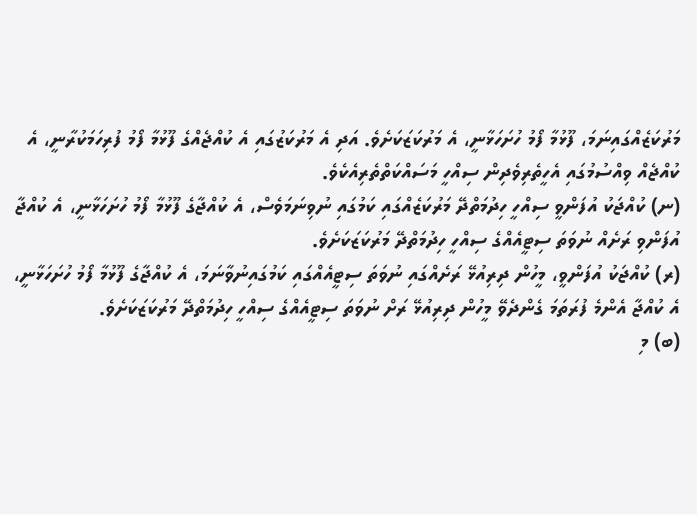މަރުކަޒެއްގައިނަމަ، ފޫޅުމާ ފޯމު ހުށަހަޅާނީ، އެ މަރުކަޒަކަށެވެ. އަދި އެ މަރުކަޒުގައި އެ ކުއްޖެއްގެ ފޫޅުމާ ފޯމު ފުރިހަމަކުރާނީ، އެ ކުއްޖެއް ވިއްސުމުގައި އެހީތެރިވެދިން ސިއްހީ މަސައްކަތްތެރިއެކެވެ.
(ނ) ކުއްޖަކު އުފަންވީ ސިއްހީ ހިދުމަތްދޭ މަރުކަޒެއްގައި ކަމުގައި ނުވިނަމަވެސް، އެ ކުއްޖާގެ ފޫޅުމާ ފޯމު ހުށަހަޅާނީ، އެ ކުއްޖާ އުފަންވި ރަށެއް ނުވަތަ ސިޓީއެއްގެ ސިއްހީ ހިދުމަތްދޭ މަރުކަޒަކަށެވެ.
(ރ) ކުއްޖަކު އުފަންވީ، މީހުން ދިރިއުޅޭ ރަށެއްގައި ނުވަތަ ސިޓީއެއްގައި ކަމުގައިނުވާނަމަ، އެ ކުއްޖާގެ ފޫޅުމާ ފޯމު ހުށަހަޅާނީ، އެ ކުއްޖާ އެންމެ ފުރަތަމަ ގެންދެވޭ މީހުން ދިރިއުޅޭ ރަށް ނުވަތަ ސިޓީއެއްގެ ސިއްހީ ހިދުމަތްދޭ މަރުކަޒަކަށެވެ.
(ބ) މި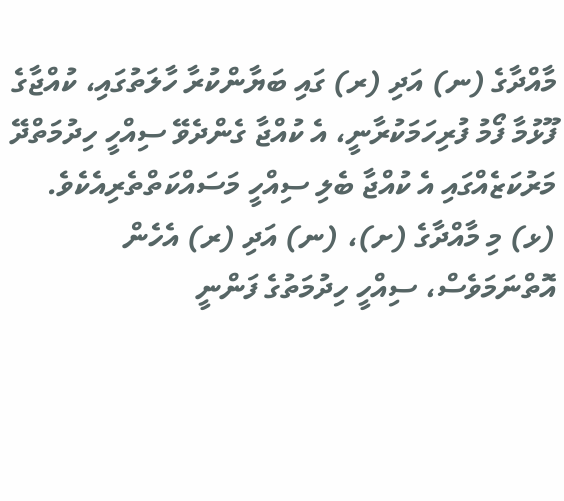މާއްދާގެ (ނ) އަދި (ރ) ގައި ބަޔާންކުރާ ހާލަތުގައި، ކުއްޖާގެ ފޫޅުމާ ފޯމު ފުރިހަމަކުރާނީ، އެ ކުއްޖާ ގެންދެވޭ ސިއްހީ ހިދުމަތްދޭ މަރުކަޒެއްގައި އެ ކުއްޖާ ބެލި ސިއްހީ މަސައްކަތްތެރިއެކެވެ.
(ޅ) މި މާއްދާގެ (ށ)، (ނ) އަދި (ރ) އެހެން އޮތްނަމަވެސް، ސިއްހީ ހިދުމަތުގެ ފަންނީ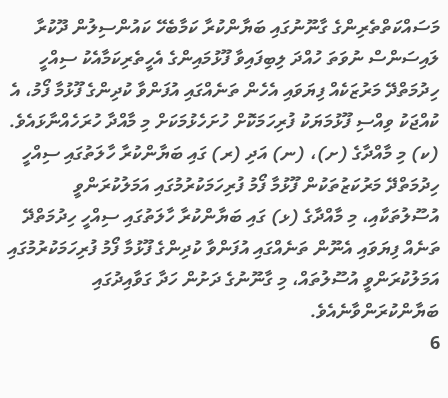މަސައްކަތްތެރިންގެ ގާނޫނުގައި ބަޔާންކުރާ ކަމާބެހޭ ކައުންސިލުން ދޫކުރާ ލައިސަންސް ނުވަތަ ހުއްދަ ލިބިފައިވާ ފޫޅުމައިންގެ އެހީތެރިކަމާއެކު ސިއްހީ ހިދުމަތްދޭ މަރުޒަކެއް ފިޔަވައި އެހެން ތަނެއްގައި އުފަންވާ ކުދިންގެ ފޫޅުމާ ފޯމު، އެ ކުއްޖަކު ވިއްސި ފޫޅުމަޔަކު ފުރިހަމަކޮށް ހުށަހެޅުމަކަށް މި މާއްދާ ހުރަހެއްނާޅައެވެ.
(ކ) މި މާއްދާގެ (ށ)، (ނ) އަދި (ރ) ގައި ބަޔާންކުރާ ހާލަތުގައި ސިއްހީ ހިދުމަތްދޭ މަރުކަޒުތަކުން ފޫޅުމާ ފޯމު ފުރިހަމަކުރުމުގައި އަމަލުކުރަންވީ އުސޫލުތަކާއި، މި މާއްދާގެ (ޅ) ގައި ބަޔާންކުރާ ހާލަތުގައި ސިއްހީ ހިދުމަތްދޭ ތަނެއް ފިޔަވައި އެނޫން ތަނެއްގައި އުފަންވާ ކުދިންގެ ފޫޅުމާ ފޯމު ފުރިހަމަކުރުމުގައި އަމަލުކުރަންވީ އުސޫލުތައް، މި ގާނޫނުގެ ދަށުން ހަދާ ގަވާއިދުގައި ބަޔާންކުރަންވާނެއެވެ.
6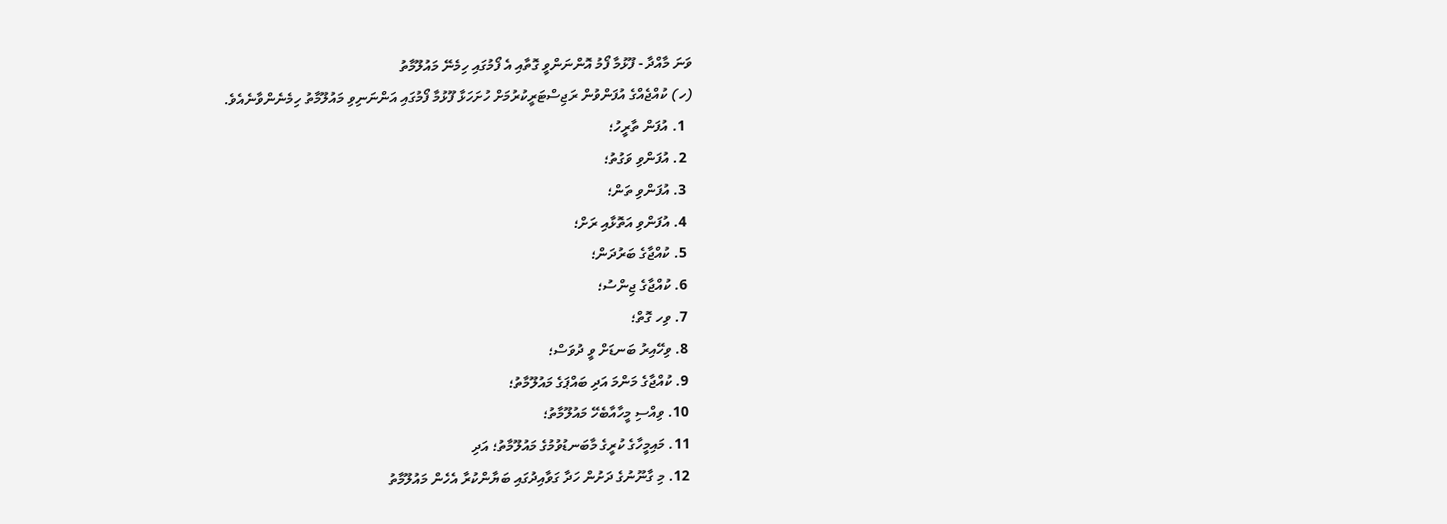ވަނަ މާއްދާ - ފޫޅުމާ ފޯމު އޮންނަންވީ ގޮތާއި އެ ފޯމުގައި ހިމެނޭ މައުލޫމާތު
(ހ) ކުއްޖެއްގެ އުފަންވުން ރަޖިސްޓަރީކުރުމަށް ހުށަހަޅާ ފޫޅުމާ ފޯމުގައި އަންނަނިވި މައުލޫމާތު ހިމެނެންވާނެއެވެ.
  1. އުފަން ތާރީހު؛
  2. އުފަންވި ވަގުތު؛
  3. އުފަންވި ތަން؛
  4. އުފަންވި އަތޮޅާއި ރަށް؛
  5. ކުއްޖާގެ ބަރުދަން؛
  6. ކުއްޖާގެ ޖިންސު؛
  7. ވިހ ގޮތް؛
  8. ވިހޭއިރު ބަނޑަށް ވީ ދުވަސް؛
  9. ކުއްޖާގެ މަންމަ އަދި ބައްޕަގެ މައުލޫމާތު؛
  10. ވިއްސި މީހާއާބެހޭ މައުލޫމާތު؛
  11. މައިމީހާގެ ކުރީގެ މާބަނޑުވުމުގެ މައުލޫމާތު؛ އަދި
  12. މި ގާނޫނުގެ ދަށުން ހަދާ ގަވާއިދުގައި ބަޔާންކުރާ އެހެން މައުލޫމާތު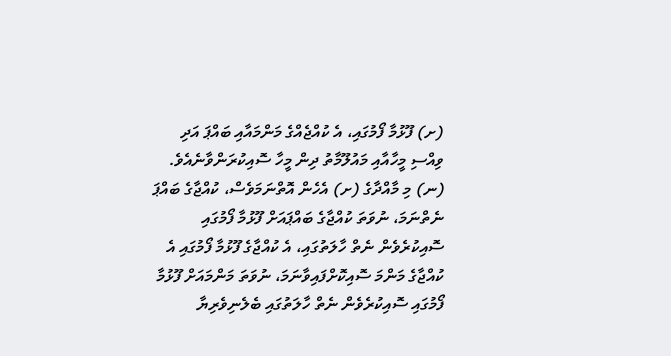(ށ) ފޫޅުމާ ފޯމުގައި، އެ ކުއްޖެއްގެ މަންމައާއި ބައްޕަ އަދި ވިއްސި މީހާއާއި މައުލޫމާތު ދިން މީހާ ސޮއިކުރަންވާނެއެވެ.
(ނ) މި މާއްދާގެ (ށ) އެހެން އޮތްނަމަވެސް، ކުއްޖާގެ ބައްޕަ ނެތްނަމަ، ނުވަތަ ކުއްޖާގެ ބައްޕައަށް ފޫޅުމާ ފޯމުގައި ސޮއިކުރެވެން ނެތް ހާލަތުގައި، އެ ކުއްޖާގެ ފޫޅުމާ ފޯމުގައި އެ ކުއްޖާގެ މަންމަ ސޮއިކޮށްފައިވާނަމަ، ނުވަތަ މަންމައަށް ފޫޅުމާ ފޯމުގައި ސޮއިކުރެވެން ނެތް ހާލަތުގައި ބެލެނިވެރިޔާ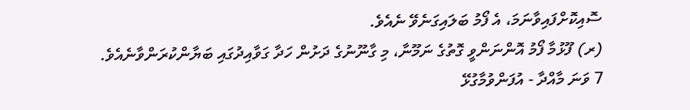ސޮއިކޮށްފައިވާނަމަ، އެ ފޯމު ބަލައިގަނެވޭ ނެއެވެ.
(ރ) ފޫޅުމާ ފޯމު އޮންނަންވީ ގޮތުގެ ނަމޫނާ، މި ގާނޫނުގެ ދަށުން ހަދާ ގަވާއިދުގައި ބަޔާންކުރަންވާނެއެވެ.
7 ވަނަ މާއްދާ - އުފަންވުމާގުޅޭ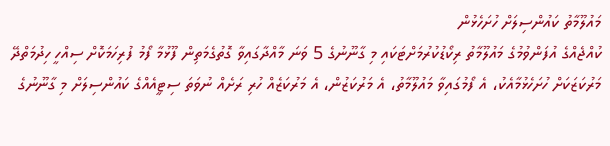މައުލޫމާތު ކައުންސިލަށް ހުށަހެޅުން
ކުއްޖެއްގެ އުފަންވުމުގެ މައުލޫމާތު ރިކޯޑުކުރުމަށްޓަކައި މި ގާނޫނުގެ 5 ވަނަ މާއްދާގައިވާ ގޮތުގެމަތިން ފޫޅުމާ ފޯމު ފުރިހަމަކޮށް ސިއްހީ ހިދުމަތްދޭ މަރުކަޒަކަށް ހުށަހެޅުމާއެކު، އެ ފޯމުގައިވާ މައުލޫމާތު، އެ މަރުކަޒުން، އެ މަރުކަޒެއް ހުރި ރަށެއް ނުވަތަ ސިޓީއެއްގެ ކައުންސިލަށް މި ގާނޫނުގެ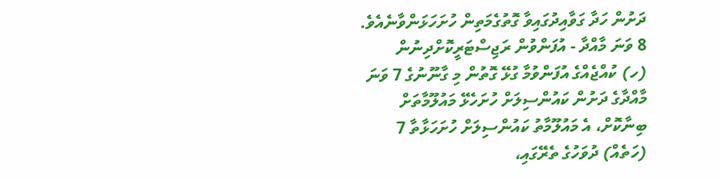ދަށުން ހަދާ ގަވާއިދުގައިވާ ގޮތުގެމަތިން ހުށަހަޅަންވާނެއެވެ.
8 ވަނަ މާއްދާ - އުފަންވުން ރަޖިސްޓަރީކޮށްދިނުން
(ހ) ކުއްޖެއްގެ އުފަންވުމާ ގުޅޭ ގޮތުން މި ގާނޫނުގެ 7 ވަނަ މާއްދާގެ ދަށުން ކައުންސިލަށް ހުށަހެޅޭ މައުލޫމާތަށް ބިނާކޮށް، އެ މައުލޫމާތު ކައުންސިލަށް ހުށަހަޅާތާ 7 (ހަތެއް) ދުވަހުގެ ތެރޭގައި،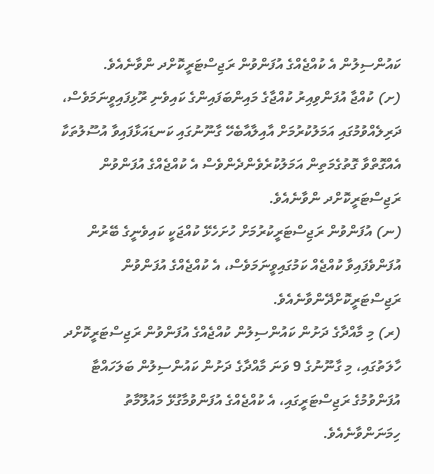ކައުންސިލުން އެ ކުއްޖެއްގެ އުފަންވުން ރަޖިސްޓަރީކޮށްދ ންވާނެއެވެ.
(ށ) ކުއްޖާ އުފަންވިއިރު ކުއްޖާގެ މައިންބަފައިންގެ ކައިވެނި ރޫޅިފައިވީނަމަވެސް، ދަރިލެއްވުމުގައި އަމަލުކުރުމަށް އާއިލާއާބެހޭ ގާނޫނުގައި ކަނޑައަޅާފައިވާ އުސޫލުތަކާ އެއްގޮތްވާ ގޮތުގެމަތިން އަމަލުކުރެވެންދެންވެސް އެ ކުއްޖެއްގެ އުފަންވުން ރަޖިސްޓަރީކޮށްދ ންވާނެއެވެ.
(ނ) އުފަންވުން ރަޖިސްޓަރީކުރުމަށް ހުށަހެޅޭ ކުއްޖަކީ ކައިވެނީގެ ބޭރުން އުފަންވެފައިވާ ކުއްޖެއް ކަމުގައިވީނަމަވެސް، އެ ކުއްޖެއްގެ އުފަންވުން ރަޖިސްޓަރީކޮށްދޭންވާނެއެވެ.
(ރ) މި މާއްދާގެ ދަށުން ކައުންސިލުން ކުއްޖެއްގެ އުފަންވުން ރަޖިސްޓަރީކޮށްދ ހާލަތުގައި، މި ގާނޫނުގެ 9 ވަނަ މާއްދާގެ ދަށުން ކައުންސިލުން ބަލަހައްޓާ އުފަންވުމުގެ ރަޖިސްޓަރީގައި، އެ ކުއްޖެއްގެ އުފަންވުމާގުޅޭ މައުލޫމާތު ހިމަނަންވާނެއެވެ.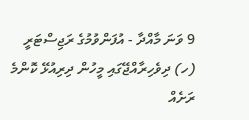9 ވަނަ މާއްދާ - އުފަންވުމުގެ ރަޖިސްޓަރީ
(ހ) ދިވެހިރާއްޖޭގައި މީހުން ދިރިއުޅޭ ކޮންމެ ރަށެއް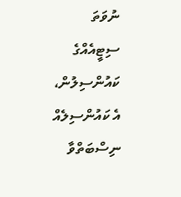ނުވަތަ ސިޓީއެއްގެ ކައުންސިލުން، އެ ކައުންސިލެއް ނިސްބަތްވާ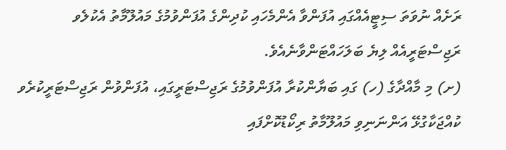ރަށެއް ނުވަތަ ސިޓީއެއްގައި އުފަންވާ އެންމެހައި ކުދިންގެ އުފަންވުމުގެ މައުލޫމާތު އެކުލެވ ރަޖިސްޓަރީއެއް ލިޔެ ބަލަހައްޓަންވާނެއެވެ.
(ށ) މި މާއްދާގެ (ހ) ގައި ބަޔާންކުރާ އުފަންވުމުގެ ރަޖިސްޓަރީގައި، އުފަންވުން ރަޖިސްޓަރީކުރެވ ކުއްޖަކާގުޅޭ އަންނަނިވި މައުލޫމާތު ރިކޯޑުކޮށްފައި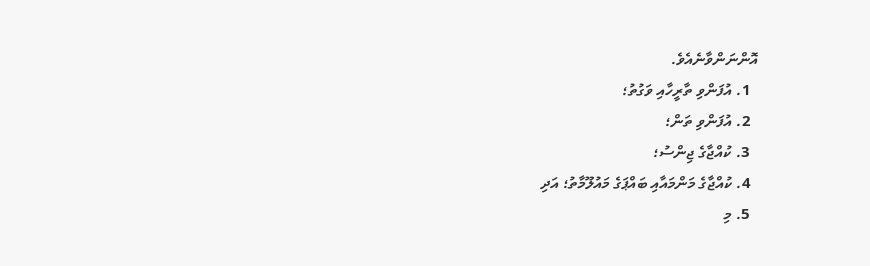އޮންނަންވާނެއެވެ.
  1. އުފަންވި ތާރީހާއި ވަގުތު؛
  2. އުފަންވި ތަން؛
  3. ކުއްޖާގެ ޖިންސު؛
  4. ކުއްޖާގެ މަންމައާއި ބައްޕަގެ މައުލޫމާތު؛ އަދި
  5. މި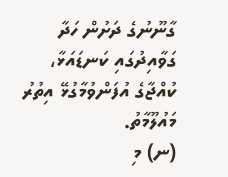ގާނޫނުގެ ދަށުން ހަދާ ގަވާއިދުގައި ކަނޑައަޅާ، ކުއްޖާގެ އުފަންވުމާގުޅޭ އިތުރު މައުލޫމާތު.
(ނ) މި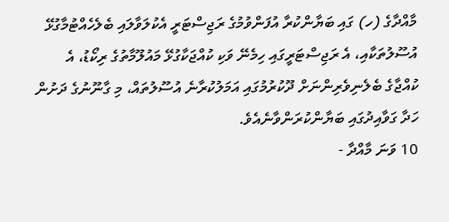މާއްދާގެ (ހ) ގައި ބަޔާންކުރާ އުފަންވުމުގެ ރަޖިސްޓަރީ އެކުލަވާލައި ބެލެހެއްޓުމާގުޅޭ އުސޫލުތަކާއި، އެ ރަޖިސްޓަރީގައި ހިމެނޭ ވަކި ކުއްޖަކާގުޅޭ މައުލޫމާތުގެ ރިކޯޑު، އެ ކުއްޖާގެ ބެލެނިވެރިންނަށް ދޫކުރުމުގައި އަމަލުކުރާނެ އުސޫލުތައް، މި ގާނޫނުގެ ދަށުން ހަދާ ގަވާއިދުގައި ބަޔާންކުރަންވާނެއެވެ.
10 ވަނަ މާއްދާ -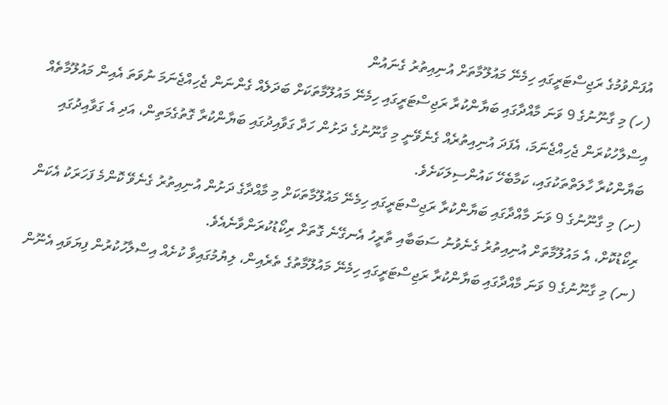އުފަންވުމުގެ ރަޖިސްޓަރީގައި ހިމެނޭ މައުލޫމާތަށް އުނިއިތުރު ގެނައުން
(ހ) މި ގާނޫނުގެ 9 ވަނަ މާއްދާގައި ބަޔާންކުރާ ރަޖިސްޓަރީގައި ހިމެނޭ މައުލޫމާތަކަށް ބަދަލެއް ގެންނަން ޖެހިއްޖެނަމަ ނުވަތަ އެއިން މައުލޫމާތެއް އިސްލާހުކުރަން ޖެހިއްޖެނަމަ، އެފަދަ އުނިއިތުރެއް ގެނެވޭނީ މި ގާނޫނުގެ ދަށުން ހަދާ ގަވާއިދުގައި ބަޔާންކުރާ ގޮތުގެމަތިން، އަދި އެ ގަވާއިދުގައި ބަޔާންކުރާ ހާލަތްތަކުގައި، ކަމާބެހޭ ކައުންސިލަކަށެވެ.
(ށ) މި ގާނޫނުގެ 9 ވަނަ މާއްދާގައި ބަޔާންކުރާ ރަޖިސްޓަރީގައި ހިމެނޭ މައުލޫމާތަކަށް މި މާއްދާގެ ދަށުން އުނިއިތުރު ގެނެވޭ ކޮންމެ ފަހަރަކު އެކަން ރިކޯޑުކޮށް، އެ މައުލޫމާތަށް އުނިއިތުރު ގެނެވުނު ސަބަބާއި ތާރީހު އެނގޭނެ ގޮތަށް ރިކޯޑުކުރަންވާނެއެވެ.
(ނ) މި ގާނޫނުގެ 9 ވަނަ މާއްދާގައި ބަޔާންކުރާ ރަޖިސްޓަރީގައި ހިމެނޭ މައުލޫމާތުގެ ތެރެއިން، ލިޔުމުގައިވާ ކުށެއް އިސްލާހުކުރުން ފިޔަވައި އެނޫން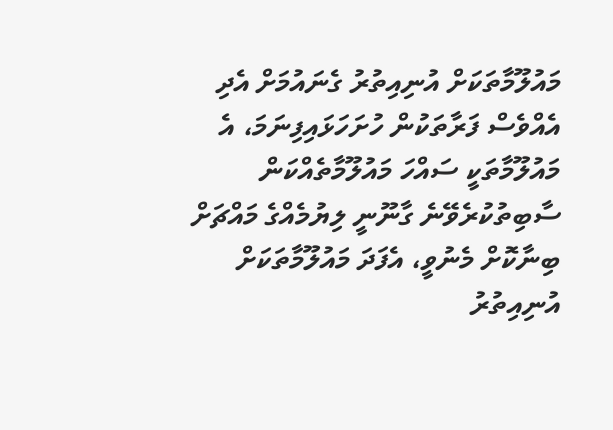މައުލޫމާތަކަށް އުނިއިތުރު ގެނައުމަށް އެދި އެއްވެސް ފަރާތަކުން ހުށަހަޅައިފިނަމަ، އެ މައުލޫމާތަކީ ސައްހަ މައުލޫމާތެއްކަން ސާބިތުކުރެވޭނެ ގާނޫނީ ލިޔުމެއްގެ މައްޗަށް ބިނާކޮށް މެނުވީ، އެފަދަ މައުލޫމާތަކަށް އުނިއިތުރު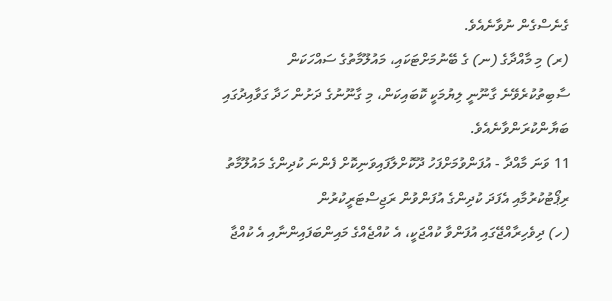ގެނެސްގެން ނުވާނެއެވެ.
(ރ) މި މާއްދާގެ (ނ) ގެ ބޭނުމަށްޓަކައި، މައުލޫމާތުގެ ސައްހަކަން ސާބިތުކުރެވޭނެ ގާނޫނީ ލިޔުމަކީ ކޮބައިކަން، މި ގާނޫނުގެ ދަށުން ހަދާ ގަވާއިދުގައި ބަޔާންކުރަންވާނެއެވެ.
11 ވަނަ މާއްދާ - އުފަންވުމަށްފަހު ދޫކޮށްލާފައިވަނިކޮށް ފެންނަ ކުދިންގެ މައުލޫމާތު ރިޕޯޓުކުރުމާއި އެފަދަ ކުދިންގެ އުފަންވުން ރަޖިސްޓަރީކުރުން
(ހ) ދިވެހިރާއްޖޭގައި އުފަންވާ ކުއްޖަކީ، އެ ކުއްޖެއްގެ މައިންބަފައިންނާއި އެ ކުއްޖާ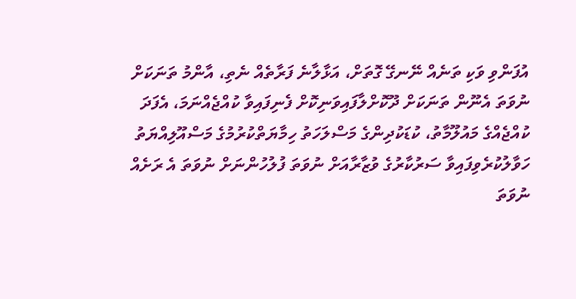އުފަންވި ވަކި ތަނެއް ނޭނގޭ ގޮތަށް، އަޅާލާނެ ފަރާތެއް ނެތި، އާންމު ތަނަކަށް ނުވަތަ އެނޫން ތަނަކަށް ދޫކޮށްލާފައިވަނިކޮށް ފެނިފައިވާ ކުއްޖެއްނަމަ، އެފަދަ ކުއްޖެއްގެ މައުލޫމާތު، ކުޑަކުދިންގެ މަސްލަހަތު ހިމާޔަތްކުރުމުގެ މަސްއޫލިއްޔަތު ހަވާލުކުރެވިފައިވާ ސަރުކާރުގެ ވުޒާރާއަށް ނުވަތަ ފުލުހުންނަށް ނުވަތަ އެ ރަށެއް ނުވަތަ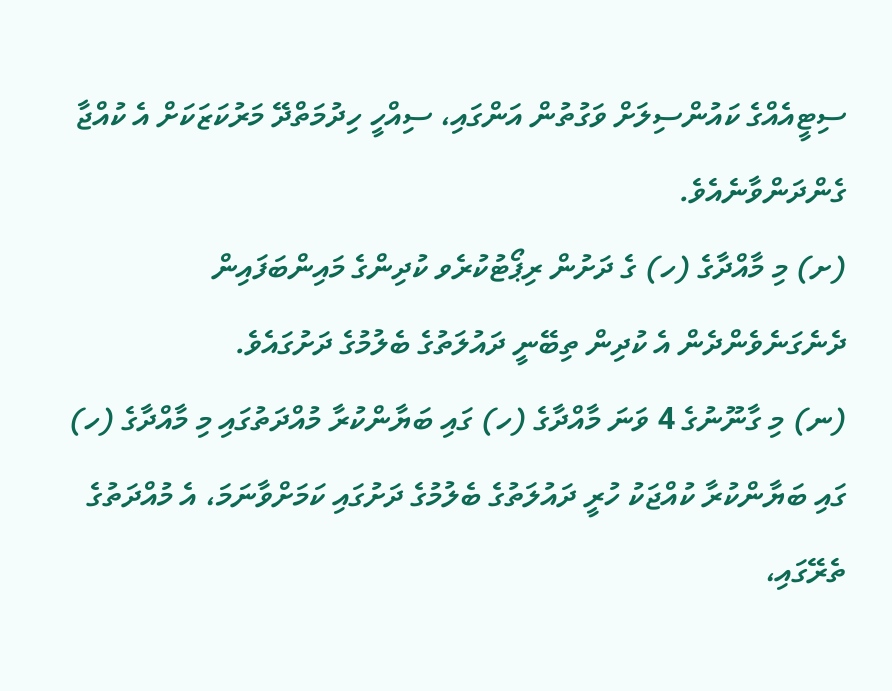ސިޓީއެއްގެ ކައުންސިލަށް ވަގުތުން އަންގައި، ސިއްހީ ހިދުމަތްދޭ މަރުކަޒަކަށް އެ ކުއްޖާ ގެންދަންވާނެއެވެ.
(ށ) މި މާއްދާގެ (ހ) ގެ ދަށުން ރިޕޯޓުކުރެވ ކުދިންގެ މައިންބަފައިން ދެނެގަނެވެންދެން އެ ކުދިން ތިބޭނީ ދައުލަތުގެ ބެލުމުގެ ދަށުގައެވެ.
(ނ) މި ގާނޫނުގެ 4 ވަނަ މާއްދާގެ (ހ) ގައި ބަޔާންކުރާ މުއްދަތުގައި މި މާއްދާގެ (ހ) ގައި ބަޔާންކުރާ ކުއްޖަކު ހުރީ ދައުލަތުގެ ބެލުމުގެ ދަށުގައި ކަމަށްވާނަމަ، އެ މުއްދަތުގެ ތެރޭގައި،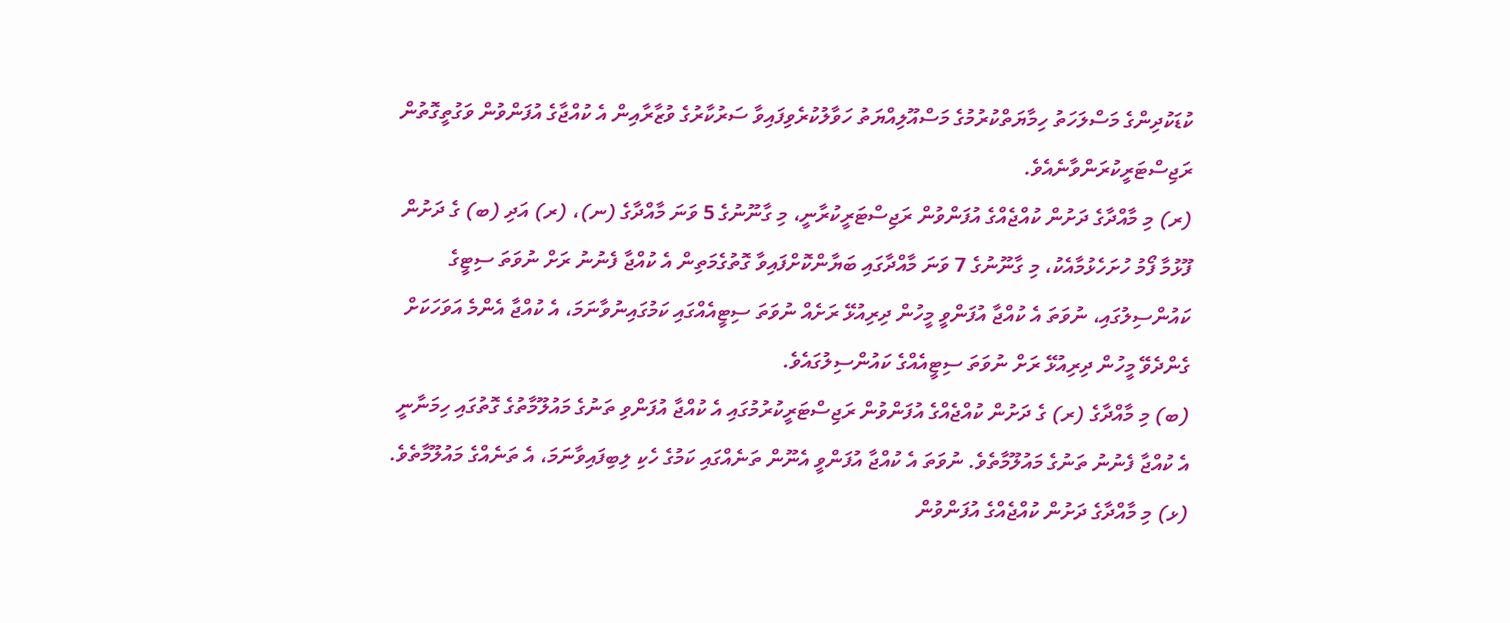ކުޑަކުދިންގެ މަސްލަހަތު ހިމާޔަތްކުރުމުގެ މަސްއޫލިއްޔަތު ހަވާލުކުރެވިފައިވާ ސަރުކާރުގެ ވުޒާރާއިން އެ ކުއްޖާގެ އުފަންވުން ވަގުތީގޮތުން ރަޖިސްޓަރީކުރަންވާނެއެވެ.
(ރ) މި މާއްދާގެ ދަށުން ކުއްޖެއްގެ އުފަންވުން ރަޖިސްޓަރީކުރާނީ، މި ގާނޫނުގެ 5 ވަނަ މާއްދާގެ (ނ)، (ރ) އަދި (ބ) ގެ ދަށުން ފޫޅުމާ ފޯމު ހުށަހެޅުމާއެކު، މި ގާނޫނުގެ 7 ވަނަ މާއްދާގައި ބަޔާންކޮށްފައިވާ ގޮތުގެމަތިން އެ ކުއްޖާ ފެނުނު ރަށް ނުވަތަ ސިޓީގެ ކައުންސިލުގައި، ނުވަތަ އެ ކުއްޖާ އުފަންވީ މީހުން ދިރިއުޅޭ ރަށެއް ނުވަތަ ސިޓީއެއްގައި ކަމުގައިނުވާނަމަ، އެ ކުއްޖާ އެންމެ އަވަހަކަށް ގެންދެވޭ މީހުން ދިރިއުޅޭ ރަށް ނުވަތަ ސިޓީއެއްގެ ކައުންސިލުގައެވެ.
(ބ) މި މާއްދާގެ (ރ) ގެ ދަށުން ކުއްޖެއްގެ އުފަންވުން ރަޖިސްޓަރީކުރުމުގައި އެ ކުއްޖާ އުފަންވި ތަނުގެ މައުލޫމާތުގެ ގޮތުގައި ހިމަނާނީ އެ ކުއްޖާ ފެނުނު ތަނުގެ މައުލޫމާތެވެ. ނުވަތަ އެ ކުއްޖާ އުފަންވީ އެނޫން ތަނެއްގައި ކަމުގެ ހެކި ލިބިފައިވާނަމަ، އެ ތަނެއްގެ މައުލޫމާތެވެ.
(ޅ) މި މާއްދާގެ ދަށުން ކުއްޖެއްގެ އުފަންވުން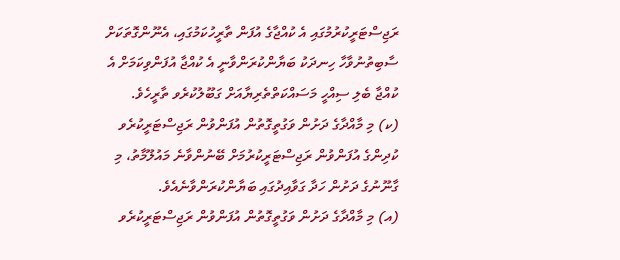ރަޖިސްޓަރީކުރުމުގައި އެ ކުއްޖާގެ އުފަން ތާރީހުކަމުގައި، އެނޫންގޮތަކަށް ސާބިތުނުވާހާ ހިނދަކު ބަޔާންކުރަންވާނީ އެ ކުއްޖާ އުފަންވިކަމަށް އެ ކުއްޖާ ބެލި ސިއްހީ މަސައްކަތްތެރިޔާއަށް ގަބޫލުކުރެވ ތާރީހެވެ.
(ކ) މި މާއްދާގެ ދަށުން ވަގުތީގޮތުން އުފަންވުން ރަޖިސްޓަރީކުރެވ ކުދިންގެ އުފަންވުން ރަޖިސްޓަރީކުރުމަށް ބޭނުންވާނެ މައުލޫމާތު، މި ގާނޫނުގެ ދަށުން ހަދާ ގަވާއިދުގައި ބަޔާންކުރަންވާނެއެވެ.
(އ) މި މާއްދާގެ ދަށުން ވަގުތީގޮތުން އުފަންވުން ރަޖިސްޓަރީކުރެވ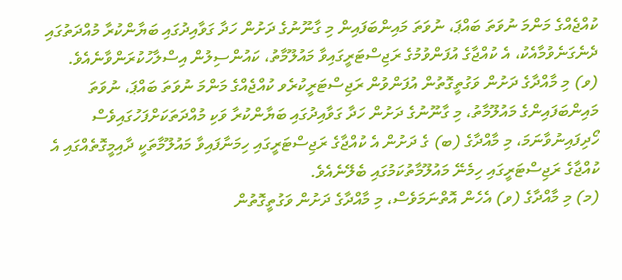ކުއްޖެއްގެ މަންމަ ނުވަތަ ބައްޕަ، ނުވަތަ މައިންބަފައިން މި ގާނޫނުގެ ދަށުން ހަދާ ގަވާއިދުގައި ބަޔާންކުރާ މުއްދަތުގައި ދެނެގަނެވުމާއެކު، އެ ކުއްޖާގެ އުފަންވުމުގެ ރަޖިސްޓަރީގައިވާ މައުލޫމާތު، ކައުންސިލުން އިސްލާހުކުރަންވާނެއެވެ.
(ވ) މި މާއްދާގެ ދަށުން ވަގުތީގޮތުން އުފަންވުން ރަޖިސްޓަރީކުރެވ ކުއްޖެއްގެ މަންމަ ނުވަތަ ބައްޕަ، ނުވަތަ މައިންބަފައިންގެ މައުލޫމާތު، މި ގާނޫނުގެ ދަށުން ހަދާ ގަވާއިދުގައި ބަޔާންކުރާ ވަކި މުއްދަތަކަށްފަހުގައިވެސް ހޯދިފައިނުވާނަމަ، މި މާއްދާގެ (ބ) ގެ ދަށުން އެ ކުއްޖާގެ ރަޖިސްޓަރީގައި ހިމަނާފައިވާ މައުލޫމާތަކީ ދާއިމީގޮތެއްގައި އެ ކުއްޖާގެ ރަޖިސްޓަރީގައި ހިމެނޭ މައުލޫމާތުކަމުގައި ބެލޭނެއެވެ.
(މ) މި މާއްދާގެ (ވ) އެހެން އޮތްނަމަވެސް، މި މާއްދާގެ ދަށުން ވަގުތީގޮތުން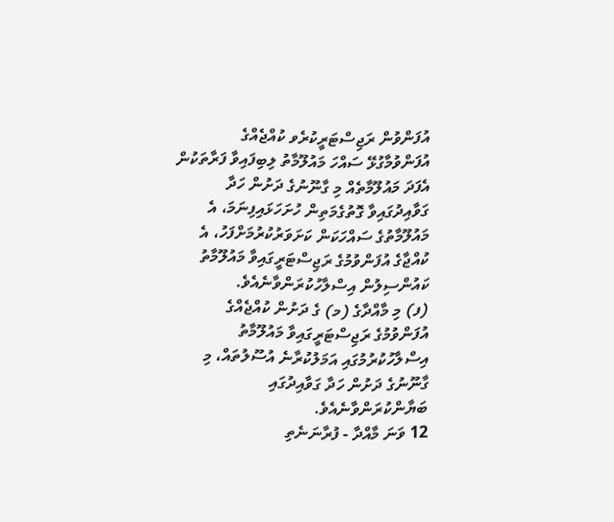އުފަންވުން ރަޖިސްޓަރީކުރެވ ކުއްޖެއްގެ އުފަންވުމާގުޅޭ ސައްހަ މައުލޫމާތު ލިބިފައިވާ ފަރާތަކުން އެފަދަ މައުލޫމާތެއް މި ގާނޫނުގެ ދަށުން ހަދާ ގަވާއިދުގައިވާ ގޮތުގެމަތިން ހުށަހަޅައިފިނަމަ، އެ މައުލޫމާތުގެ ސައްހަކަން ކަށަވަރުކުރުމަށްފަހު، އެ ކުއްޖާގެ އުފަންވުމުގެ ރަޖިސްޓަރީގައިވާ މައުލޫމާތު ކައުންސިލުން އިސްލާހުކުރަންވާނެއެވެ.
(ފ) މި މާއްދާގެ (މ) ގެ ދަށުން ކުއްޖެއްގެ އުފަންވުމުގެ ރަޖިސްޓަރީގައިވާ މައުލޫމާތު އިސްލާހުކުރުމުގައި އަމަލުކުރާނެ އުސޫލުތައް، މި ގާނޫނުގެ ދަށުން ހަދާ ގަވާއިދުގައި ބަޔާންކުރަންވާނެއެވެ.
12 ވަނަ މާއްދާ - ފުރާނަނެތި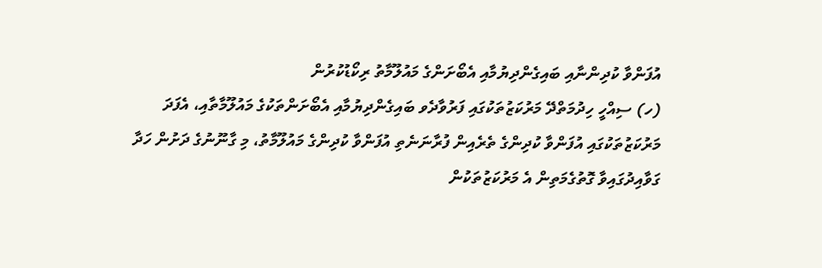އުފަންވާ ކުދިންނާއި ބައިގެންދިޔުމާއި އެބޯށަންގެ މައުލޫމާތު ރިކޯޑުކުރުން
(ހ) ސިއްހީ ހިދުމަތްދޭ މަރުކަޒުތަކުގައި ފަރުވާދެވ ބައިގެންދިޔުމާއި އެބޯށަންތަކުގެ މައުލޫމާތާއި، އެފަދަ މަރުކަޒުތަކުގައި އުފަންވާ ކުދިންގެ ތެރެއިން ފުރާނަނެތި އުފަންވާ ކުދިންގެ މައުލޫމާތު، މި ގާނޫނުގެ ދަށުން ހަދާ ގަވާއިދުގައިވާ ގޮތުގެމަތިން އެ މަރުކަޒުތަކުން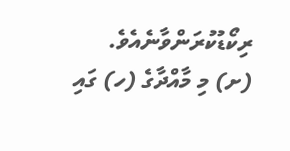ރިކޯޑުކުރަންވާނެއެވެ.
(ށ) މި މާއްދާގެ (ހ) ގައި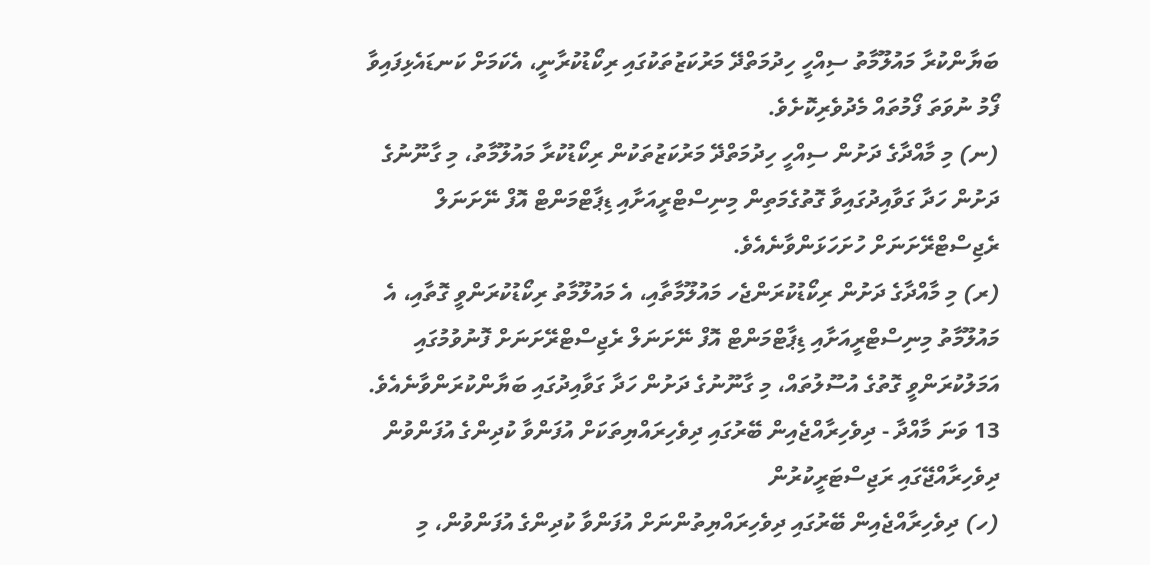ބަޔާންކުރާ މައުލޫމާތު ސިއްހީ ހިދުމަތްދޭ މަރުކަޒުތަކުގައި ރިކޯޑުކުރާނީ، އެކަމަށް ކަނޑައެޅިފައިވާ ފޯމު ނުވަތަ ފޯމުތައް މެދުވެރިކޮށެވެ.
(ނ) މި މާއްދާގެ ދަށުން ސިއްހީ ހިދުމަތްދޭ މަރުކަޒުތަކުން ރިކޯޑުކުރާ މައުލޫމާތު، މި ގާނޫނުގެ ދަށުން ހަދާ ގަވާއިދުގައިވާ ގޮތުގެމަތިން މިނިސްޓްރީއަށާއި ޑިޕާޓްމަންޓް އޮފް ނޭށަނަލް ރެޖިސްޓްރޭށަނަށް ހުށަހަޅަންވާނެއެވެ.
(ރ) މި މާއްދާގެ ދަށުން ރިކޯޑުކުރަންޖެހ މައުލޫމާތާއި، އެ މައުލޫމާތު ރިކޯޑުކުރަންވީ ގޮތާއި، އެ މައުލޫމާތު މިނިސްޓްރީއަށާއި ޑިޕާޓްމަންޓް އޮފް ނޭށަނަލް ރެޖިސްޓްރޭށަނަށް ފޮނުވުމުގައި އަމަލުކުރަންވީ ގޮތުގެ އުސޫލުތައް، މި ގާނޫނުގެ ދަށުން ހަދާ ގަވާއިދުގައި ބަޔާންކުރަންވާނެއެވެ.
13 ވަނަ މާއްދާ - ދިވެހިރާއްޖެއިން ބޭރުގައި ދިވެހިރައްޔިތަކަށް އުފަންވާ ކުދިންގެ އުފަންވުން ދިވެހިރާއްޖޭގައި ރަޖިސްޓަރީކުރުން
(ހ) ދިވެހިރާއްޖެއިން ބޭރުގައި ދިވެހިރައްޔިތުންނަށް އުފަންވާ ކުދިންގެ އުފަންވުން، މި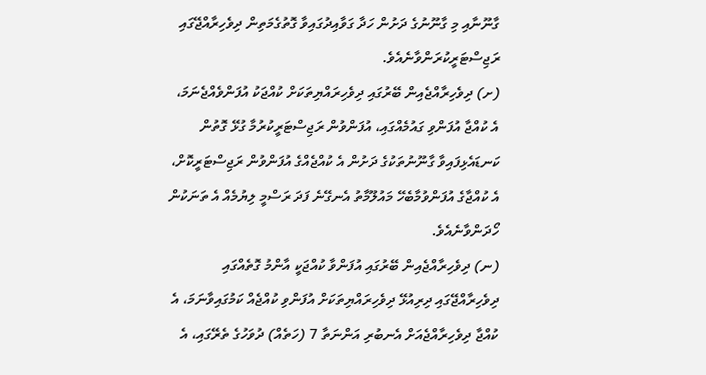ގާނޫނާއި މި ގާނޫނުގެ ދަށުން ހަދާ ގަވާއިދުގައިވާ ގޮތުގެމަތިން ދިވެހިރާއްޖޭގައި ރަޖިސްޓަރީކުރަންވާނެއެވެ.
(ށ) ދިވެހިރާއްޖެއިން ބޭރުގައި ދިވެހިރައްޔިތަކަށް ކުއްޖަކު އުފަންވެއްޖެނަމަ، އެ ކުއްޖާ އުފަންވި ގައުމެއްގައި، އުފަންވުން ރަޖިސްޓަރީކުރުމާ ގުޅޭ ގޮތުން ކަނޑައެޅިފައިވާ ގާނޫނުތަކުގެ ދަށުން އެ ކުއްޖެއްގެ އުފަންވުން ރަޖިސްޓަރީކޮށް، އެ ކުއްޖާގެ އުފަންވުމާބެހޭ މައުލޫމާތު އެނގޭނެ ފަދަ ރަސްމީ ލިޔުމެއް އެ ތަނަކުން ހޯދަންވާނެއެވެ.
(ނ) ދިވެހިރާއްޖެއިން ބޭރުގައި އުފަންވާ ކުއްޖަކީ އާންމު ގޮތެއްގައި ދިވެހިރާއްޖޭގައި ދިރިއުޅޭ ދިވެހިރައްޔިތަކަށް އުފަންވި ކުއްޖެއް ކަމުގައިވާނަމަ، އެ ކުއްޖާ ދިވެހިރާއްޖެއަށް އެނބުރި އަންނަތާ 7 (ހަތެއް) ދުވަހުގެ ތެރޭގައި، އެ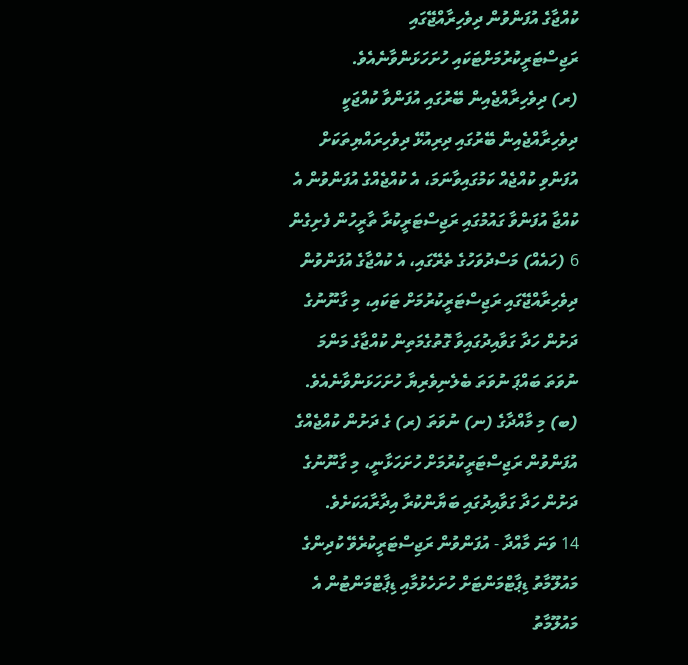ކުއްޖާގެ އުފަންވުން ދިވެހިރާއްޖޭގައި ރަޖިސްޓަރީކުރުމަށްޓަކައި ހުށަހަޅަންވާނެއެވެ.
(ރ) ދިވެހިރާއްޖެއިން ބޭރުގައި އުފަންވާ ކުއްޖަކީ ދިވެހިރާއްޖެއިން ބޭރުގައި ދިރިއުޅޭ ދިވެހިރައްޔިތަކަށް އުފަންވި ކުއްޖެއް ކަމުގައިވާނަމަ، އެ ކުއްޖެއްގެ އުފަންވުން އެ ކުއްޖާ އުފަންވާ ގައުމުގައި ރަޖިސްޓަރީކުރާ ތާރީހުން ފެށިގެން 6 (ހައެއް) މަސްދުވަހުގެ ތެރޭގައި، އެ ކުއްޖާގެ އުފަންވުން ދިވެހިރާއްޖޭގައި ރަޖިސްޓަރީކުރުމަށް ޓަކައި، މި ގާނޫނުގެ ދަށުން ހަދާ ގަވާއިދުގައިވާ ގޮތުގެމަތިން ކުއްޖާގެ މަންމަ ނުވަތަ ބައްޕަ ނުވަތަ ބެލެނިވެރިޔާ ހުށަހަޅަންވާނެއެވެ.
(ބ) މި މާއްދާގެ (ނ) ނުވަތަ (ރ) ގެ ދަށުން ކުއްޖެއްގެ އުފަންވުން ރަޖިސްޓަރީކުރުމަށް ހުށަހަޅާނީ، މި ގާނޫނުގެ ދަށުން ހަދާ ގަވާއިދުގައި ބަޔާންކުރާ އިދާރާއަކަށެވެ.
14 ވަނަ މާއްދާ - އުފަންވުން ރަޖިސްޓަރީކުރެވޭ ކުދިންގެ މައުލޫމާތު ޑިޕާޓްމަންޓަށް ހުށަހެޅުމާއި ޑިޕާޓްމަންޓުން އެ މައުލޫމާތު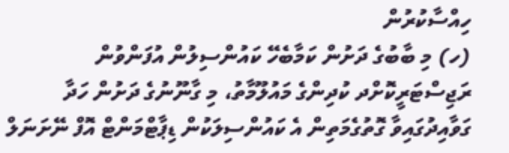ހިއްސާކުރުން
(ހ) މި ބާބުގެ ދަށުން ކަމާބެހޭ ކައުންސިލުން އުފަންވުން ރަޖިސްޓަރީކޮށްދ ކުދިންގެ މައުލޫމާތު، މި ގާނޫނުގެ ދަށުން ހަދާ ގަވާއިދުގައިވާ ގޮތުގެމަތިން އެ ކައުންސިލަކުން ޑިޕާޓްމަންޓް އޮފް ނޭށަނަލް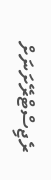ރެޖިސްޓްރޭށަނަށް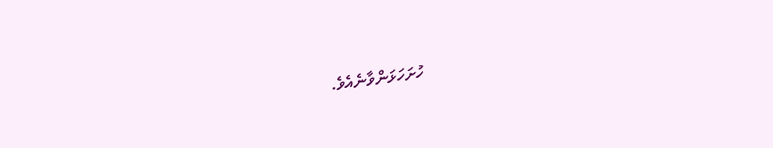ހުށަހަޅަންވާނެއެވެ.